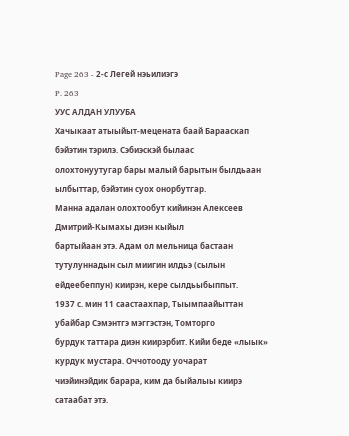Page 263 - 2-с Легей нэьилиэгэ
P. 263
УУС АЛДАН УЛУУБА
Хачыкаат атыыйыт-мецената баай Барааскап бэйэтин тэрилэ. Сэбиэскэй былаас
олохтонуутугар бары малый барытын былдьаан ылбыттар, бэйэтин суох онорбутгар.
Манна адалан олохтообут кийинэн Алексеев Дмитрий-Кымахы диэн кыйыл
бартыйаан этэ. Адам ол мельница бастаан тутулуннадын сыл миигин илдьэ (сылын
ейдеебеппун) киирэн, кере сылдьыбыппыт.
1937 с. мин 11 саастаахпар, Тыымпаайыттан убайбар Сэмэнтгэ мэггэстэн, Томторго
бурдук таттара диэн киирэрбит. Кийи беде «лыык» курдук мустара. Оччотооду уочарат
чиэйинэйдик барара, ким да быйалыы киирэ сатаабат этэ.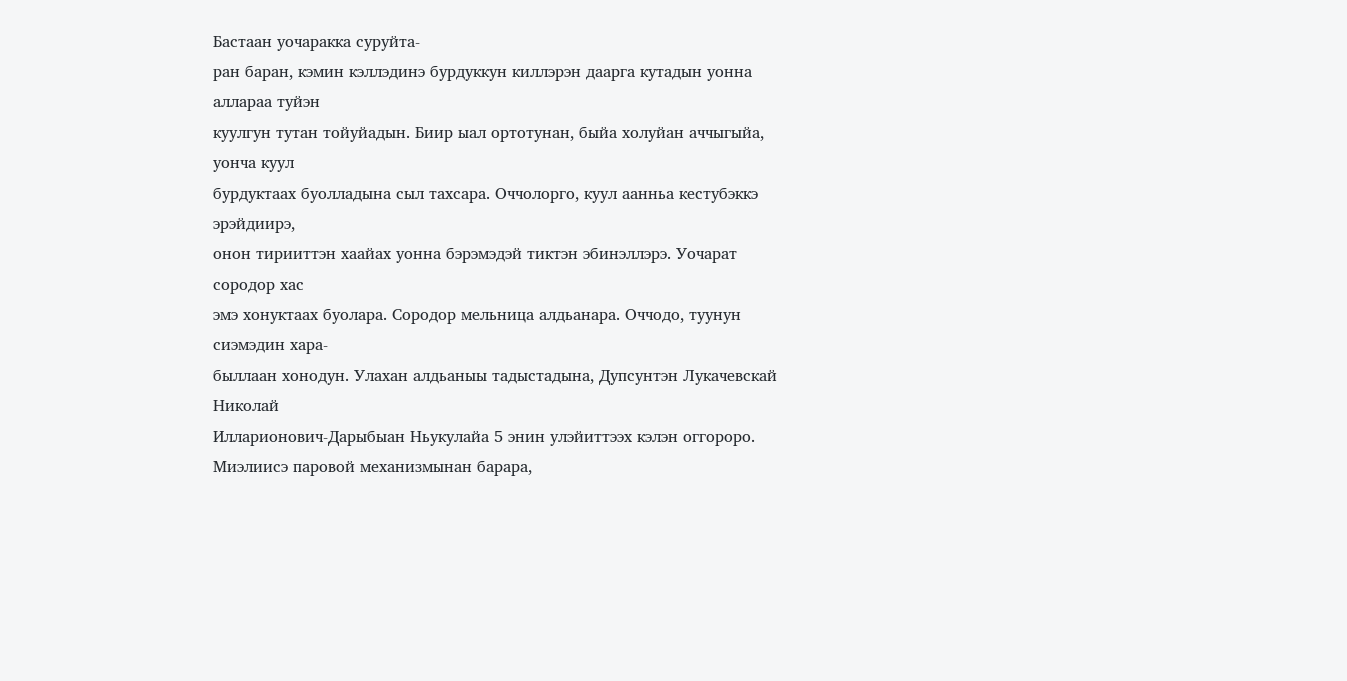Бастаан уочаракка суруйта-
ран баран, кэмин кэллэдинэ бурдуккун киллэрэн даарга кутадын уонна аллараа туйэн
куулгун тутан тойуйадын. Биир ыал ортотунан, быйа холуйан аччыгыйа, уонча куул
бурдуктаах буолладына сыл тахсара. Оччолорго, куул аанньа кестубэккэ эрэйдиирэ,
онон тирииттэн хаайах уонна бэрэмэдэй тиктэн эбинэллэрэ. Уочарат сородор хас
эмэ хонуктаах буолара. Сородор мельница алдьанара. Оччодо, туунун сиэмэдин хара-
быллаан хонодун. Улахан алдьаныы тадыстадына, Дупсунтэн Лукачевскай Николай
Илларионович-Дарыбыан Ньукулайа 5 энин улэйиттээх кэлэн оггороро.
Миэлиисэ паровой механизмынан барара,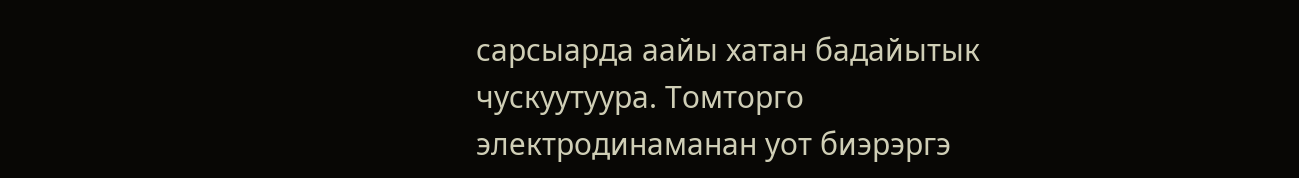сарсыарда аайы хатан бадайытык
чускуутуура. Томторго электродинаманан уот биэрэргэ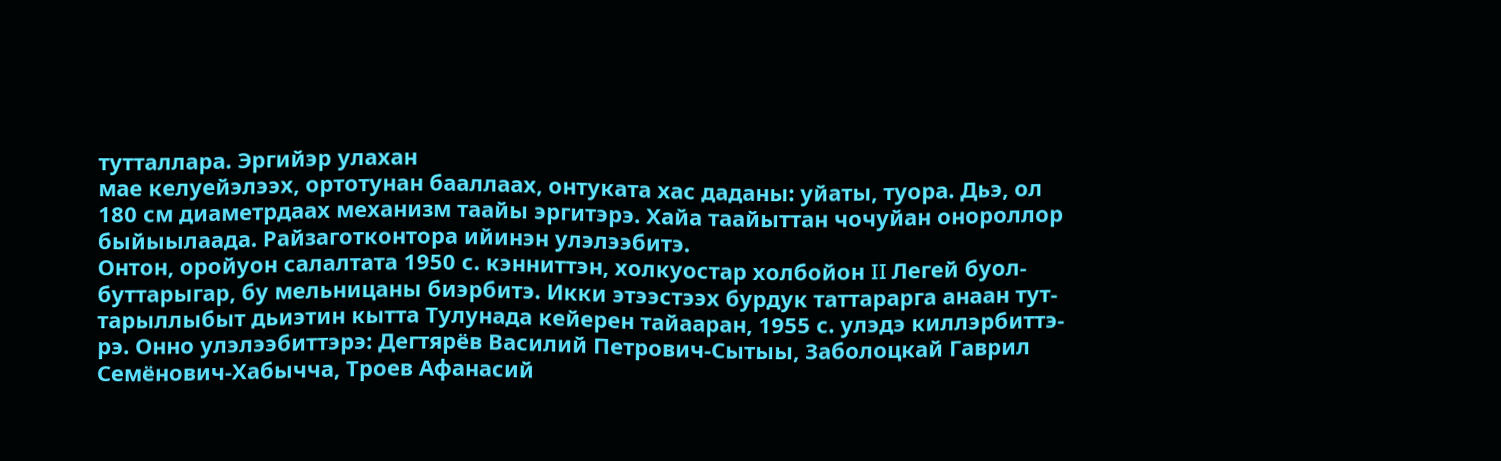тутталлара. Эргийэр улахан
мае келуейэлээх, ортотунан бааллаах, онтуката хас даданы: уйаты, туора. Дьэ, ол
180 см диаметрдаах механизм таайы эргитэрэ. Хайа таайыттан чочуйан онороллор
быйыылаада. Райзаготконтора ийинэн улэлээбитэ.
Онтон, оройуон салалтата 1950 с. кэнниттэн, холкуостар холбойон II Легей буол-
буттарыгар, бу мельницаны биэрбитэ. Икки этээстээх бурдук таттарарга анаан тут-
тарыллыбыт дьиэтин кытта Тулунада кейерен тайааран, 1955 с. улэдэ киллэрбиттэ-
рэ. Онно улэлээбиттэрэ: Дегтярёв Василий Петрович-Сытыы, Заболоцкай Гаврил
Семёнович-Хабычча, Троев Афанасий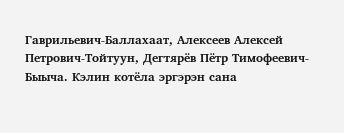Гаврильевич-Баллахаат, Алексеев Алексей
Петрович-Тойтуун, Дегтярёв Пётр Тимофеевич-Быыча. Кэлин котёла эргэрэн сана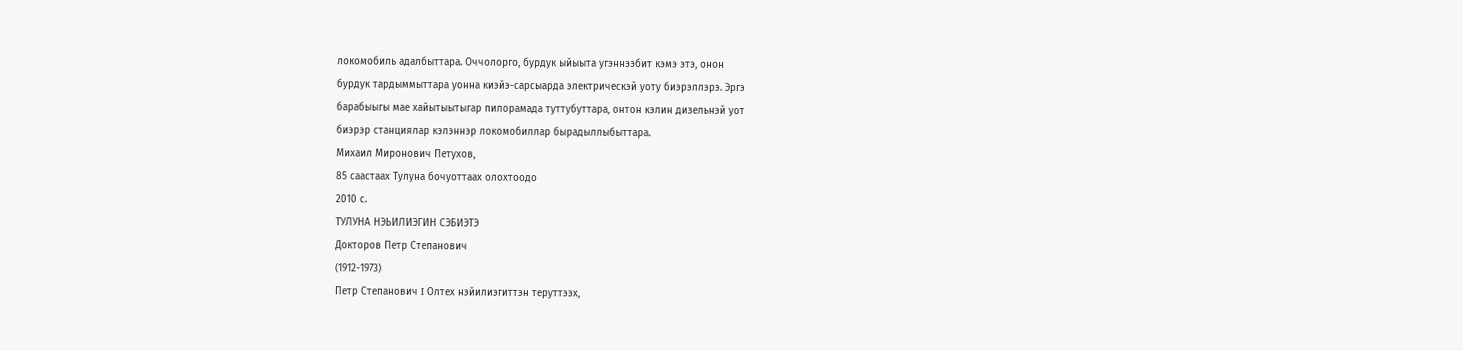локомобиль адалбыттара. Оччолорго, бурдук ыйыыта угэннээбит кэмэ этэ, онон
бурдук тардыммыттара уонна киэйэ-сарсыарда электрическэй уоту биэрэллэрэ. Эргэ
барабыыгы мае хайытыытыгар пилорамада туттубуттара, онтон кэлин дизельнэй уот
биэрэр станциялар кэлэннэр локомобиллар бырадыллыбыттара.
Михаил Миронович Петухов,
85 саастаах Тулуна бочуоттаах олохтоодо
2010 с.
ТУЛУНА НЭЬИЛИЭГИН СЭБИЭТЭ
Докторов Петр Степанович
(1912-1973)
Петр Степанович I Олтех нэйилиэгиттэн теруттээх,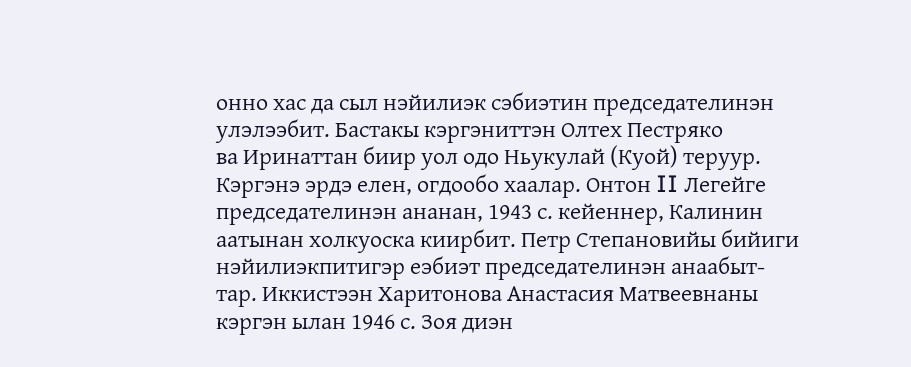онно хас да сыл нэйилиэк сэбиэтин председателинэн
улэлээбит. Бастакы кэргэниттэн Олтех Пестряко
ва Иринаттан биир уол одо Ньукулай (Куой) теруур.
Кэргэнэ эрдэ елен, огдообо хаалар. Онтон II Легейге
председателинэн ананан, 1943 с. кейеннер, Калинин
аатынан холкуоска киирбит. Петр Степановийы бийиги
нэйилиэкпитигэр еэбиэт председателинэн анаабыт-
тар. Иккистээн Харитонова Анастасия Матвеевнаны
кэргэн ылан 1946 с. Зоя диэн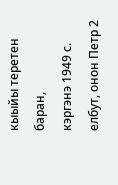кыыйы теретен баран,
кэргэнэ 1949 с. елбут, онон Петр 2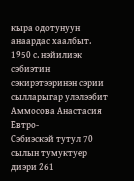кыра одотунуун
анаардас хаалбыт.
1950 с. нэйилиэк сэбиэтин сэкирэтээринэн сэрии
сылларыгар улэлээбит Аммосова Анастасия Евтро-
Сэбиэскэй тутул 70 сылын тумуктуер диэри 261